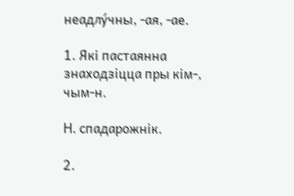неадлу́чны, -ая, -ае.

1. Які пастаянна знаходзіцца пры кім-, чым-н.

Н. спадарожнік.

2.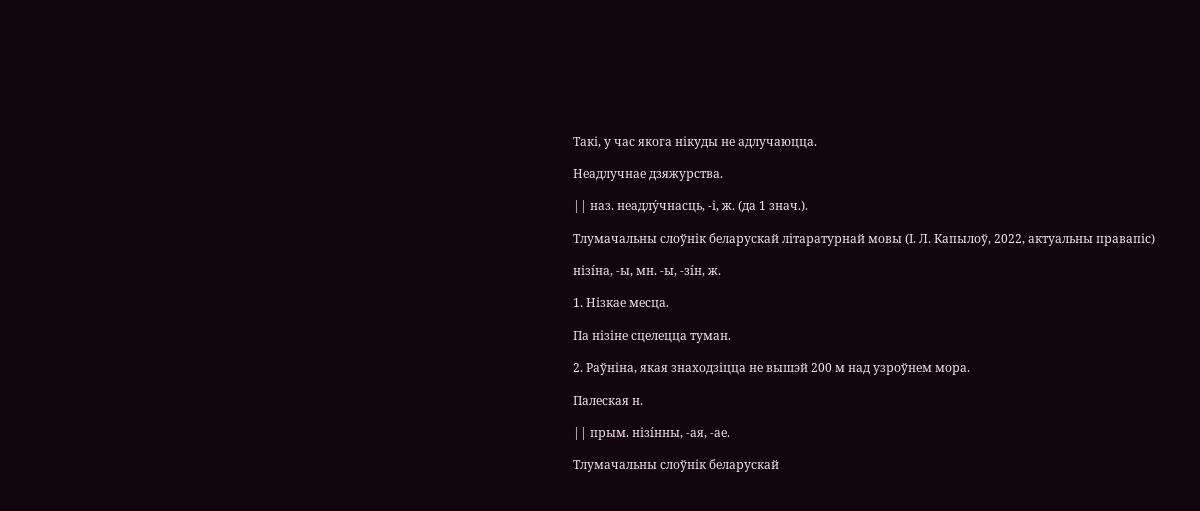Такі, у час якога нікуды не адлучаюцца.

Неадлучнае дзяжурства.

|| наз. неадлу́чнасць, -і, ж. (да 1 знач.).

Тлумачальны слоўнік беларускай літаратурнай мовы (І. Л. Капылоў, 2022, актуальны правапіс)

нізі́на, -ы, мн. -ы, -зі́н, ж.

1. Нізкае месца.

Па нізіне сцелецца туман.

2. Раўніна, якая знаходзіцца не вышэй 200 м над узроўнем мора.

Палеская н.

|| прым. нізі́нны, -ая, -ае.

Тлумачальны слоўнік беларускай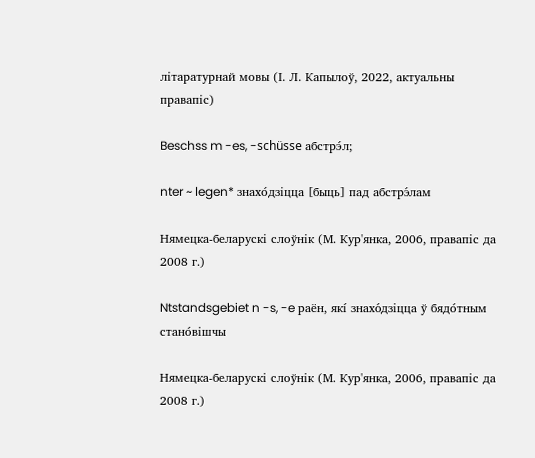літаратурнай мовы (І. Л. Капылоў, 2022, актуальны правапіс)

Beschss m -es, -schüsse абстрэ́л;

nter ~ legen* знахо́дзіцца [быць] пад абстрэ́лам

Нямецка-беларускі слоўнік (М. Кур'янка, 2006, правапіс да 2008 г.)

Ntstandsgebiet n -s, -e раён, які́ знахо́дзіцца ў бядо́тным стано́вішчы

Нямецка-беларускі слоўнік (М. Кур'янка, 2006, правапіс да 2008 г.)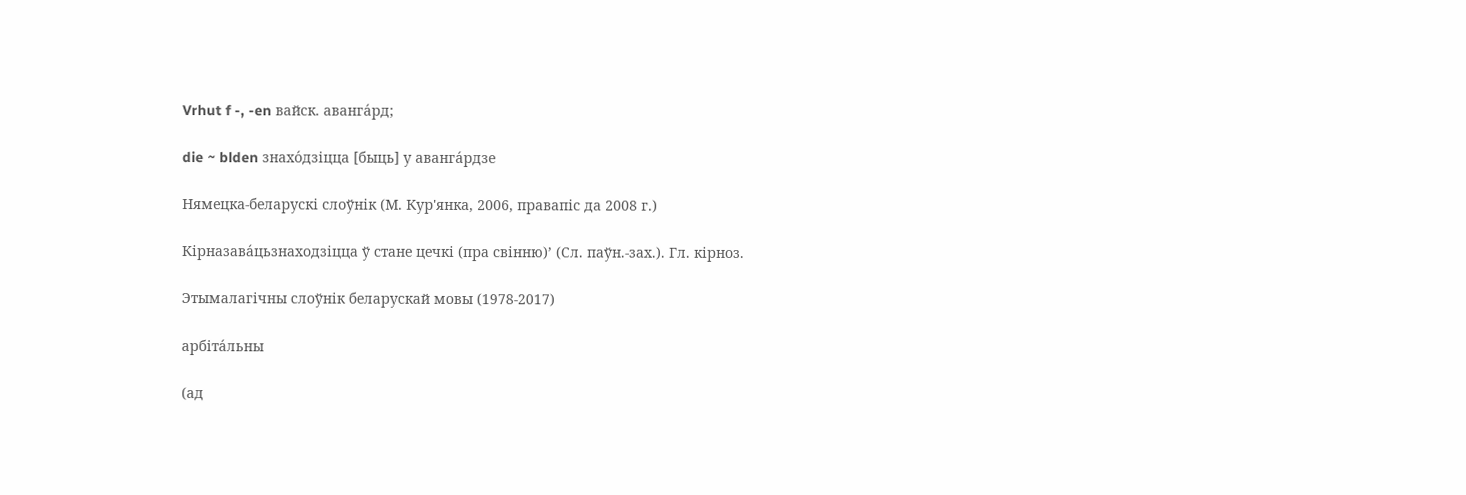Vrhut f -, -en вайск. аванга́рд;

die ~ blden знахо́дзіцца [быць] у аванга́рдзе

Нямецка-беларускі слоўнік (М. Кур'янка, 2006, правапіс да 2008 г.)

Кірназава́цьзнаходзіцца ў стане цечкі (пра свінню)’ (Сл. паўн.-зах.). Гл. кірноз.

Этымалагічны слоўнік беларускай мовы (1978-2017)

арбіта́льны

(ад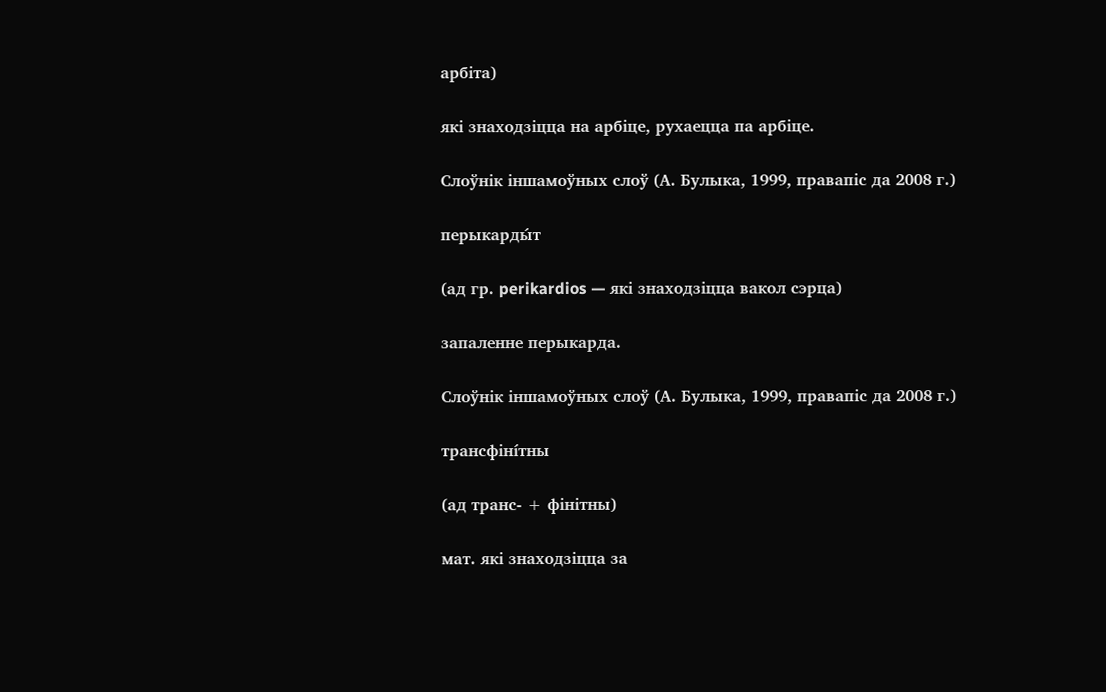арбіта)

які знаходзіцца на арбіце, рухаецца па арбіце.

Слоўнік іншамоўных слоў (А. Булыка, 1999, правапіс да 2008 г.)

перыкарды́т

(ад гр. perikardios — які знаходзіцца вакол сэрца)

запаленне перыкарда.

Слоўнік іншамоўных слоў (А. Булыка, 1999, правапіс да 2008 г.)

трансфіні́тны

(ад транс- + фінітны)

мат. які знаходзіцца за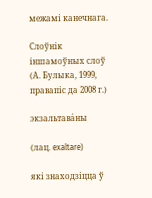межамі канечнага.

Слоўнік іншамоўных слоў (А. Булыка, 1999, правапіс да 2008 г.)

экзальтава́ны

(лац. exaltare)

які знаходзіцца ў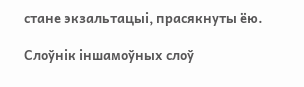стане экзальтацыі, прасякнуты ёю.

Слоўнік іншамоўных слоў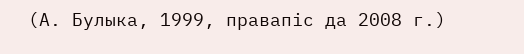(А. Булыка, 1999, правапіс да 2008 г.)